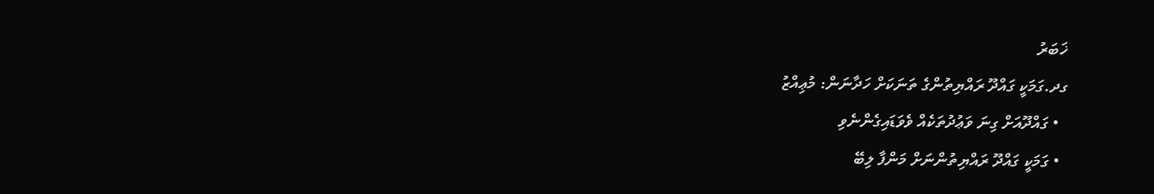ޚަބަރު
ގދ.ގަމަކީ ގައްދޫ ރައްޔިތުންގެ ތަނަކަށް ހަދާނަން: މުޢިއްޒު
  • ގައްދޫއަށް ގިނަ ވަޢުދުތަކެއް ވެވަޑައިގެންނެވި
  • ގަމަކީ ގައްދޫ ރައްޔިތުންނަށް މަންފާ ލިބޭ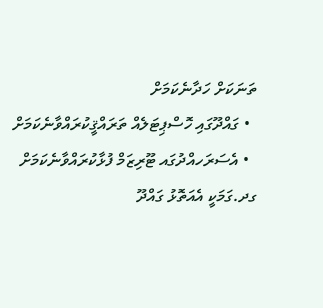ތަނަކަށް ހަދާނެކަމަށް
  • ގައްދޫގައި ހޮސްޕިޓަލެއް ތަރައްޤީކުރައްވާނެކަމަށް
  • އެސަރަހއްދުގައ ޓޫރިޒަމް ފުޅާކުރައްވާނެކަމަށް
ގދ.ގަމަކީ އެއަތޮޅު ގައްދޫ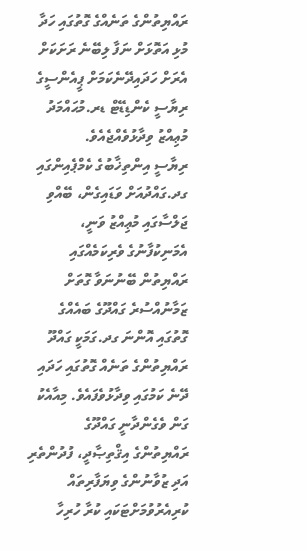ރައްޔިތުންގެ ތަނެއްގެ ގޮތުގައި ހަދާ މުޅި އަތޮޅަށް ނަފާ ލިބޭނެ ރަށަކަށް އެރަށް ހަދައިދޭނެކަމަށް ޕީއެންސީގެ ރިޔާސީ ކެންޑިޑޭޓް ޑރ.މުޙައްމަދު މުޢިއްޒު ވިދާޅުވެއްޖެއެވެ.
ރިޔާސީ އިންތިޚާބުގެ ކެމްޕެއިންގައި ގދ.ގައްދުއަށް ވަޑައިގެން، ބޭއްވި ޖަލްސާގައި މުޢިއްޒު ވަނީ، އެމަނިކުފާނުގެ ވެރިކަމެއްގައި ރައްޔިތުން ބޭނުނަވާ ގޮތަށް ޒަމާނުއްސުރެ ގައްދޫގެ ބައެއްގެ ގޮތުގައި އޮންނަ ގދ.ގަމަކީ ގައްދޫ ރައްޔިތުންގެ ތަނެއް ގޮތުގައި ހަދައި ދޭނެ ކަމުގައި ވިދާޅުވެފައެވެ. މިއާއެކު ގަން ވެގެންދާނީ ގައްދޫގެ ރައްޔިތުންގެ އިޤްތިޞާދީ، ފުދުންތެރި އަދި ޒުވާނުންގެ ވިޔަފާރިތައް ކުރިއެރުވުމަށްޓަކައި ކުރާ ހުރިހާ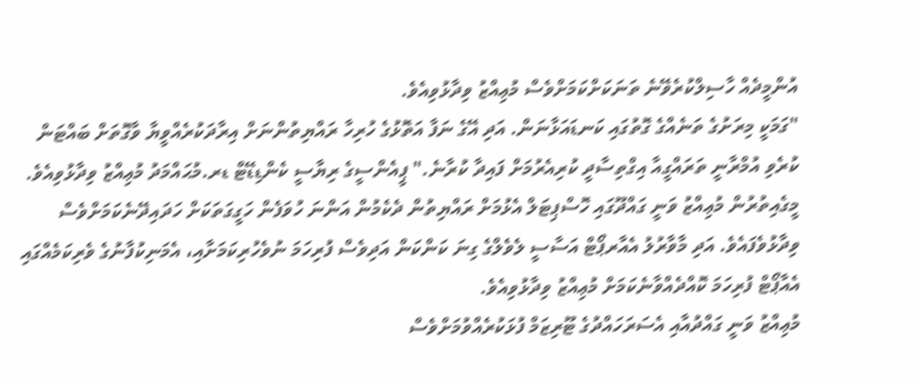އުންމީދެއް ހާސިލްކުރެވޭނެ ތަނަކަށްކަމަށްވެސް މުޢިއްޒު ވިދާޅުވިއެވެ.
"ގަމަކީ މިރަށުގެ ތަނެއްގެ ގޮތުގައި ކަނޑައަޅާނަން. އަދި އޭގެ ނަފާ އަތޮޅުގެ ހުރިހާ ރައްޔިތުންނަށް އިރާދަކުރެއްވީޔާ ވާގޮތަށް ބައްޓަން ކުރެވި އުމްރާނީ ތަރައްގީއާ އިގްތިސާދީ ކުރިއެރުމަށް ފައިދާ ކުރާނެ." ޕީއެންސީގެ ރިޔާސީ ކެންޑިޑޭޓް ޑރ.މުޙައްމަދު މުޢިއްޒު ވިދާޅުވިއެވެ.
މީގެއިތުރުން މުޢިއްޒު ވަނީ ގައްދޫގައި ހޮސްޕިޓަލް އެޅުމަށް ރައްޔިތުން ދެކެމުން އަންނަ ހުވަފެން ހަގީގަތަކަށް ހަދައިދޭނެކަމަށްވެސް ވިދާޅުވެފައެވެ. އަދި މާވާރުލު އެއާރޕޯޓް އަސާސީ ލެވެލްގެ ގިނަ ކަންކަން އަދިވެސް ފުރިހަމަ ނުވެހުރިކަމަށާއި، އެމަނިކުފާނުގެ ވެރިކަމެއްގައި އެއާޕޯޓް ފުރިހަމަ ކޮއްދެއްވާނެކަމަށް މުޢިއްޒު ވިދާޅުވިއެވެ.
މުޢިއްޒު ވަނީ ގައްދުއާއި އެސަރަހައްދުގެ ޓޫރިޒަމް ފުޅަކުރެއްވުމަށްވެސް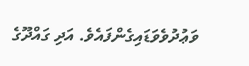ވަޢުދުވެވަޑައިގެންފައެވެ. އަދި ގައްދޫގެ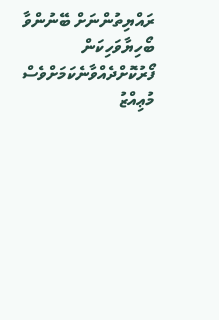ރައްޔިތުންނަށް ބޭނުންވާ ބޯހިޔާވަހިކަން ފޯރުކޮށްދެއްވާނެކަމަށްވެސް މުޢިއްޒު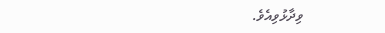ވިދާޅުވިއެވެ.